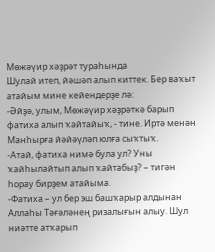Мөжәүир хәҙрәт тураһында
Шулай итеп, йәшәп алып киттек. Бер ваҡыт атайым мине кейендерҙе лә:
-Әйҙә, улым, Мөжәүир хәҙрәткә барып фатиха алып ҡайтайыҡ, - тине. Иртә менән Манһырға йәйәүләп юлға сыҡтыҡ.
-Атай, фатиха нимә була ул? Уны ҡайһылайтып алып ҡайтабыҙ? – тигән һорау бирҙем атайыма.
-Фатиха – ул бер эш башҡарыр алдынан Аллаһы Тәғәләнең ризалығын алыу. Шул ниәтте атҡарып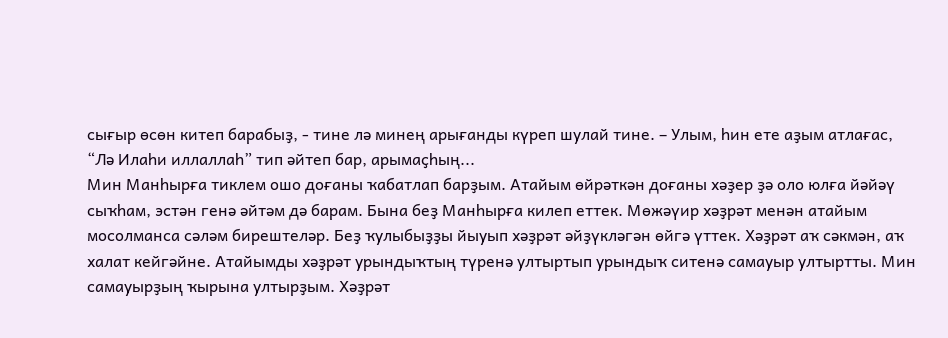сығыр өсөн китеп барабыҙ, - тине лә минең арығанды күреп шулай тине. – Улым, һин ете аҙым атлағас, “Лә Илаһи иллаллаһ” тип әйтеп бар, арымаҫһың...
Мин Манһырға тиклем ошо доғаны ҡабатлап барҙым. Атайым өйрәткән доғаны хәҙер ҙә оло юлға йәйәү сыҡһам, эстән генә әйтәм дә барам. Бына беҙ Манһырға килеп еттек. Мөжәүир хәҙрәт менән атайым мосолманса сәләм бирештеләр. Беҙ ҡулыбыҙҙы йыуып хәҙрәт әйҙүкләгән өйгә үттек. Хәҙрәт аҡ сәкмән, аҡ халат кейгәйне. Атайымды хәҙрәт урындыҡтың түренә ултыртып урындыҡ ситенә самауыр ултыртты. Мин самауырҙың ҡырына ултырҙым. Хәҙрәт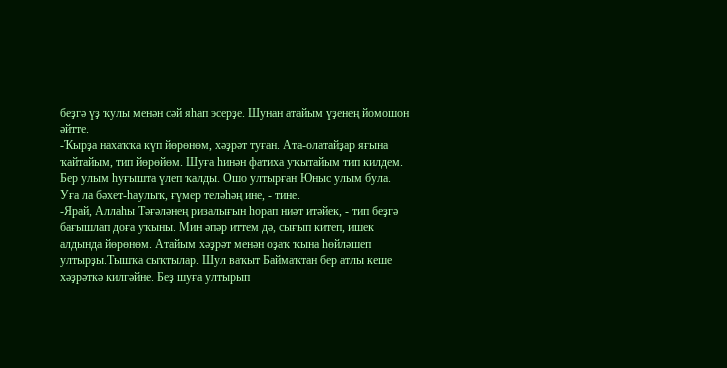беҙгә үҙ ҡулы менән сәй яһап эсерҙе. Шунан атайым үҙенең йомошон әйтте.
-Ҡырҙа нахаҡҡа күп йөрөнөм, хәҙрәт туған. Ата-олатайҙар яғына ҡайтайым, тип йөрөйөм. Шуға һинән фатиха уҡытайым тип килдем. Бер улым һуғышта үлеп ҡалды. Ошо ултырған Юныс улым була. Уға ла бәхет-һаулыҡ, ғүмер теләһәң ине, - тине.
-Ярай, Аллаһы Тәғәләнең ризалығын һорап ниәт итәйек, - тип беҙгә бағышлап доға уҡыны. Мин әпәр иттем дә, сығып китеп, ишек алдында йөрөнөм. Атайым хәҙрәт менән оҙаҡ ҡына һөйләшеп ултырҙы.Тышҡа сыҡтылар. Шул ваҡыт Баймаҡтан бер атлы кеше хәҙрәткә килгәйне. Беҙ шуға ултырып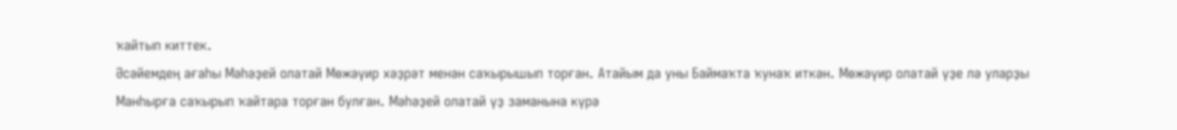ҡайтып киттек.
Әсәйемдең ағаһы Мәһәҙей олатай Мөжәүир хәҙрәт менән саҡырышып торған. Атайым да уны Баймаҡта ҡунаҡ иткән. Мөжәүир олатай үҙе лә уларҙы Манһырға саҡырып ҡайтара торған булған. Мәһәҙей олатай үҙ заманына күрә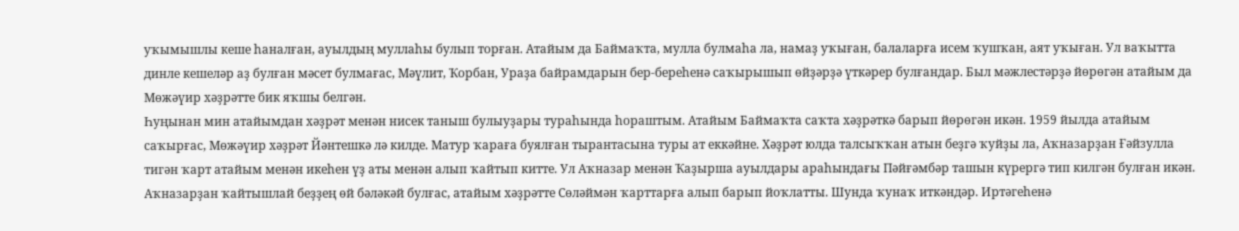уҡымышлы кеше һаналған, ауылдың муллаһы булып торған. Атайым да Баймаҡта, мулла булмаһа ла, намаҙ уҡыған, балаларға исем ҡушҡан, аят уҡыған. Ул ваҡытта динле кешеләр аҙ булған мәсет булмағас, Мәүлит, Ҡорбан, Ураҙа байрамдарын бер-береһенә саҡырышып өйҙәрҙә үткәрер булғандар. Был мәжлестәрҙә йөрөгән атайым да Мөжәүир хәҙрәтте бик яҡшы белгән.
Һуңынан мин атайымдан хәҙрәт менән нисек таныш булыуҙары тураһында һораштым. Атайым Баймаҡта саҡта хәҙрәткә барып йөрөгән икән. 1959 йылда атайым саҡырғас, Мөжәүир хәҙрәт Йәнтешкә лә килде. Матур ҡараға буялған тырантасына туры ат еккәйне. Хәҙрәт юлда талсыҡҡан атын беҙгә ҡуйҙы ла, Аҡназарҙан Ғәйзулла тигән ҡарт атайым менән икеһен үҙ аты менән алып ҡайтып китте. Ул Аҡназар менән Ҡаҙырша ауылдары араһындағы Пәйғәмбәр ташын күрергә тип килгән булған икән. Аҡназарҙан ҡайтышлай беҙҙең өй бәләкәй булғас, атайым хәҙрәтте Сөләймән ҡарттарға алып барып йоҡлатты. Шунда ҡунаҡ иткәндәр. Иртәгеһенә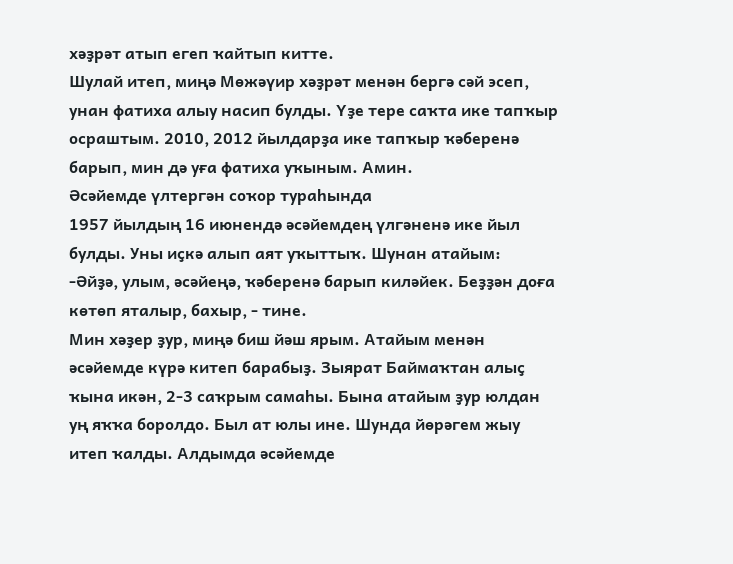хәҙрәт атып егеп ҡайтып китте.
Шулай итеп, миңә Мөжәүир хәҙрәт менән бергә сәй эсеп, унан фатиха алыу насип булды. Үҙе тере саҡта ике тапҡыр осраштым. 2010, 2012 йылдарҙа ике тапҡыр ҡәберенә барып, мин дә уға фатиха уҡыным. Амин.
Әсәйемде үлтергән соҡор тураһында
1957 йылдың 16 июнендә әсәйемдең үлгәненә ике йыл булды. Уны иҫкә алып аят уҡыттыҡ. Шунан атайым:
-Әйҙә, улым, әсәйеңә, ҡәберенә барып киләйек. Беҙҙән доға көтөп яталыр, бахыр, - тине.
Мин хәҙер ҙур, миңә биш йәш ярым. Атайым менән әсәйемде күрә китеп барабыҙ. Зыярат Баймаҡтан алыҫ ҡына икән, 2-3 саҡрым самаһы. Бына атайым ҙур юлдан уң яҡҡа боролдо. Был ат юлы ине. Шунда йөрәгем жыу итеп ҡалды. Алдымда әсәйемде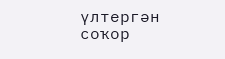үлтергән соҡор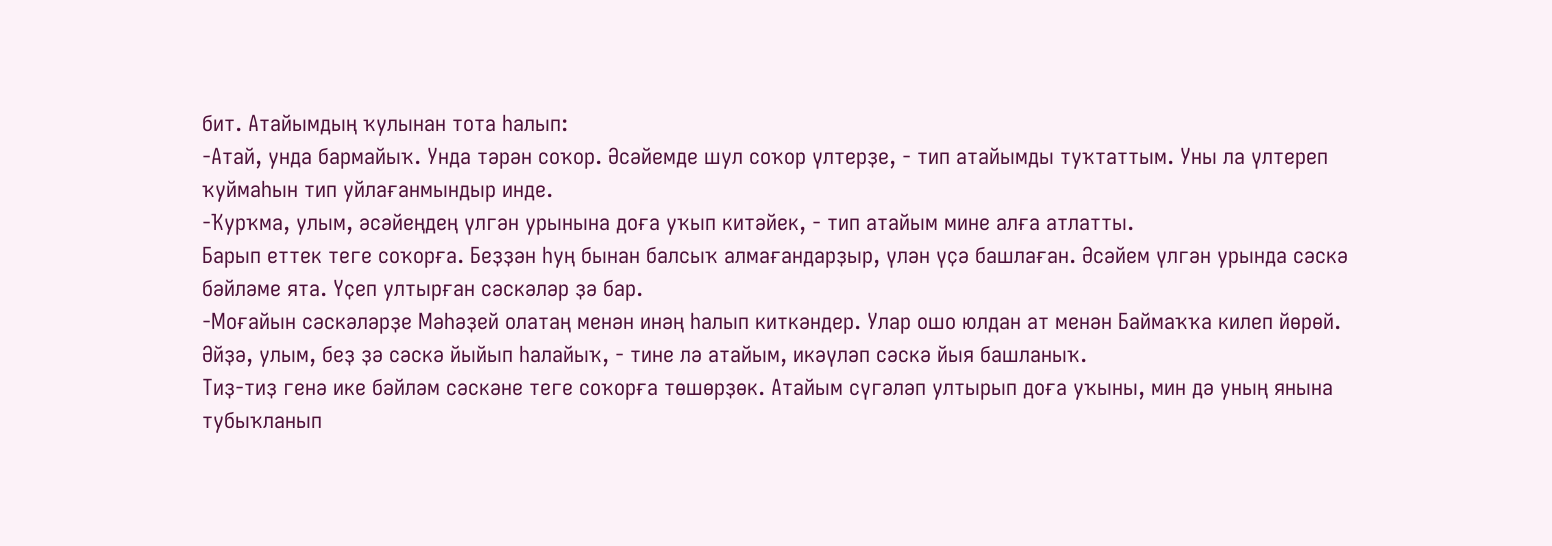бит. Атайымдың ҡулынан тота һалып:
-Атай, унда бармайыҡ. Унда тәрән соҡор. Әсәйемде шул соҡор үлтерҙе, - тип атайымды туҡтаттым. Уны ла үлтереп ҡуймаһын тип уйлағанмындыр инде.
-Ҡурҡма, улым, әсәйеңдең үлгән урынына доға уҡып китәйек, - тип атайым мине алға атлатты.
Барып еттек теге соҡорға. Беҙҙән һуң бынан балсыҡ алмағандарҙыр, үлән үҫә башлаған. Әсәйем үлгән урында сәскә бәйләме ята. Үҫеп ултырған сәскәләр ҙә бар.
-Моғайын сәскәләрҙе Мәһәҙей олатаң менән инәң һалып киткәндер. Улар ошо юлдан ат менән Баймаҡҡа килеп йөрөй. Әйҙә, улым, беҙ ҙә сәскә йыйып һалайыҡ, - тине лә атайым, икәүләп сәскә йыя башланыҡ.
Тиҙ-тиҙ генә ике бәйләм сәскәне теге соҡорға төшөрҙөк. Атайым сүгәләп ултырып доға уҡыны, мин дә уның янына тубыҡланып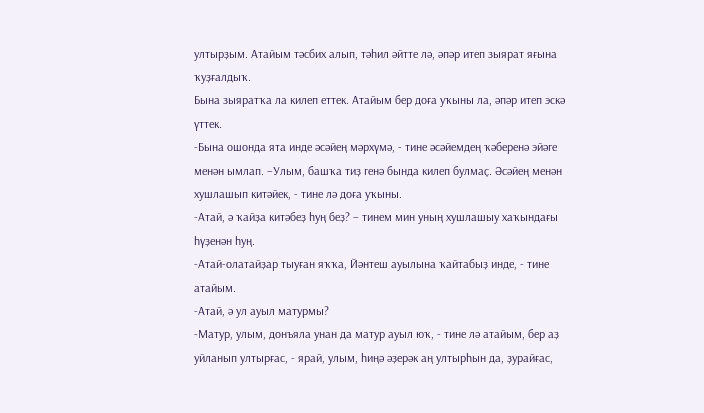ултырҙым. Атайым тәсбих алып, тәһил әйтте лә, әпәр итеп зыярат яғына ҡуҙғалдыҡ.
Бына зыяратҡа ла килеп еттек. Атайым бер доға уҡыны ла, әпәр итеп эскә үттек.
-Бына ошонда ята инде әсәйең мәрхүмә, - тине әсәйемдең ҡәберенә эйәге менән ымлап. –Улым, башҡа тиҙ генә бында килеп булмаҫ. Әсәйең менән хушлашып китәйек, - тине лә доға уҡыны.
-Атай, ә ҡайҙа китәбеҙ һуң беҙ? – тинем мин уның хушлашыу хаҡындағы һүҙенән һуң.
-Атай-олатайҙар тыуған яҡҡа, Йәнтеш ауылына ҡайтабыҙ инде, - тине атайым.
-Атай, ә ул ауыл матурмы?
-Матур, улым, донъяла унан да матур ауыл юҡ, - тине лә атайым, бер аҙ уйланып ултырғас, - ярай, улым, һиңә әҙерәк аң ултырһын да, ҙурайғас,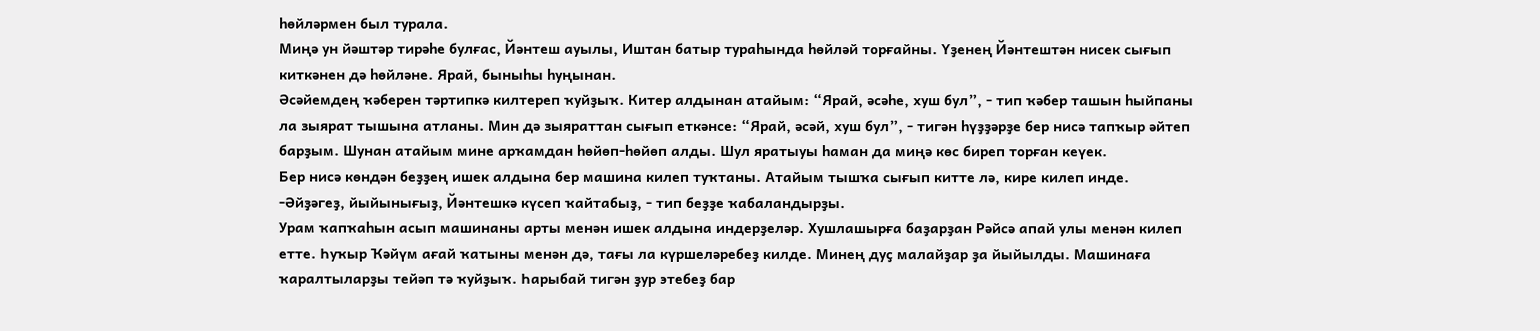һөйләрмен был турала.
Миңә ун йәштәр тирәһе булғас, Йәнтеш ауылы, Иштан батыр тураһында һөйләй торғайны. Үҙенең Йәнтештән нисек сығып киткәнен дә һөйләне. Ярай, быныһы һуңынан.
Әсәйемдең ҡәберен тәртипкә килтереп ҡуйҙыҡ. Китер алдынан атайым: “Ярай, әсәһе, хуш бул”, - тип ҡәбер ташын һыйпаны ла зыярат тышына атланы. Мин дә зыяраттан сығып еткәнсе: “Ярай, әсәй, хуш бул”, - тигән һүҙҙәрҙе бер нисә тапҡыр әйтеп барҙым. Шунан атайым мине арҡамдан һөйөп-һөйөп алды. Шул яратыуы һаман да миңә көс биреп торған кеүек.
Бер нисә көндән беҙҙең ишек алдына бер машина килеп туҡтаны. Атайым тышҡа сығып китте лә, кире килеп инде.
-Әйҙәгеҙ, йыйынығыҙ, Йәнтешкә күсеп ҡайтабыҙ, - тип беҙҙе ҡабаландырҙы.
Урам ҡапҡаһын асып машинаны арты менән ишек алдына индерҙеләр. Хушлашырға баҙарҙан Рәйсә апай улы менән килеп етте. Һуҡыр Ҡәйүм ағай ҡатыны менән дә, тағы ла күршеләребеҙ килде. Минең дуҫ малайҙар ҙа йыйылды. Машинаға ҡаралтыларҙы тейәп тә ҡуйҙыҡ. Һарыбай тигән ҙур этебеҙ бар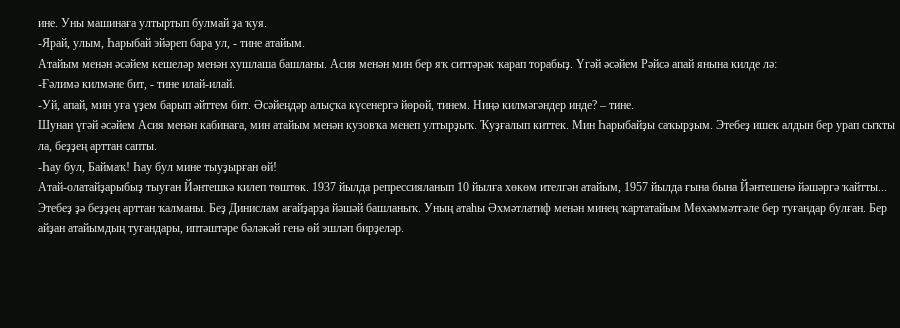ине. Уны машинаға ултыртып булмай ҙа ҡуя.
-Ярай, улым, Һарыбай эйәреп бара ул, - тине атайым.
Атайым менән әсәйем кешеләр менән хушлаша башланы. Асия менән мин бер яҡ ситтәрәк ҡарап торабыҙ. Үгәй әсәйем Рәйсә апай янына килде лә:
-Ғәлимә килмәне бит, - тине илай-илай.
-Уй, апай, мин уға үҙем барып әйттем бит. Әсәйеңдәр алыҫҡа күсенергә йөрөй, тинем. Ниңә килмәгәндер инде? – тине.
Шунан үгәй әсәйем Асия менән кабинаға, мин атайым менән кузовҡа менеп ултырҙыҡ. Ҡуҙғалып киттек. Мин Һарыбайҙы саҡырҙым. Этебеҙ ишек алдын бер урап сыҡты ла, беҙҙең арттан сапты.
-Һау бул, Баймаҡ! Һау бул мине тыуҙырған өй!
Атай-олатайҙарыбыҙ тыуған Йәнтешкә килеп төштөк. 1937 йылда репрессияланып 10 йылға хөкөм ителгән атайым, 1957 йылда ғына бына Йәнтешенә йәшәргә ҡайтты... Этебеҙ ҙә беҙҙең арттан ҡалманы. Беҙ Динислам ағайҙарҙа йәшәй башланыҡ. Уның атаһы Әхмәтлатиф менән минең ҡартатайым Мөхәммәтғәле бер туғандар булған. Бер айҙан атайымдың туғандары, иптәштәре бәләкәй генә өй эшләп бирҙеләр.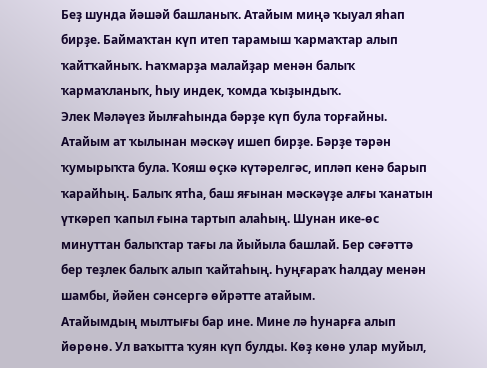Беҙ шунда йәшәй башланыҡ. Атайым миңә ҡыуал яһап бирҙе. Баймаҡтан күп итеп тарамыш ҡармаҡтар алып ҡайтҡайныҡ. Һаҡмарҙа малайҙар менән балыҡ ҡармаҡланыҡ, һыу индек, ҡомда ҡыҙындыҡ.
Элек Мәләүез йылғаһында бәрҙе күп була торғайны. Атайым ат ҡылынан мәскәү ишеп бирҙе. Бәрҙе тәрән ҡумырыҡта була. Ҡояш өҫкә күтәрелгәс, ипләп кенә барып ҡарайһың. Балыҡ ятһа, баш яғынан мәскәүҙе алғы ҡанатын үткәреп ҡапыл ғына тартып алаһың. Шунан ике-өс минуттан балыҡтар тағы ла йыйыла башлай. Бер сәғәттә бер теҙлек балыҡ алып ҡайтаһың. Һуңғараҡ һалдау менән шамбы, йәйен сәнсергә өйрәтте атайым.
Атайымдың мылтығы бар ине. Мине лә һунарға алып йөрөнө. Ул ваҡытта ҡуян күп булды. Көҙ көнө улар муйыл,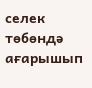селек төбөндә ағарышып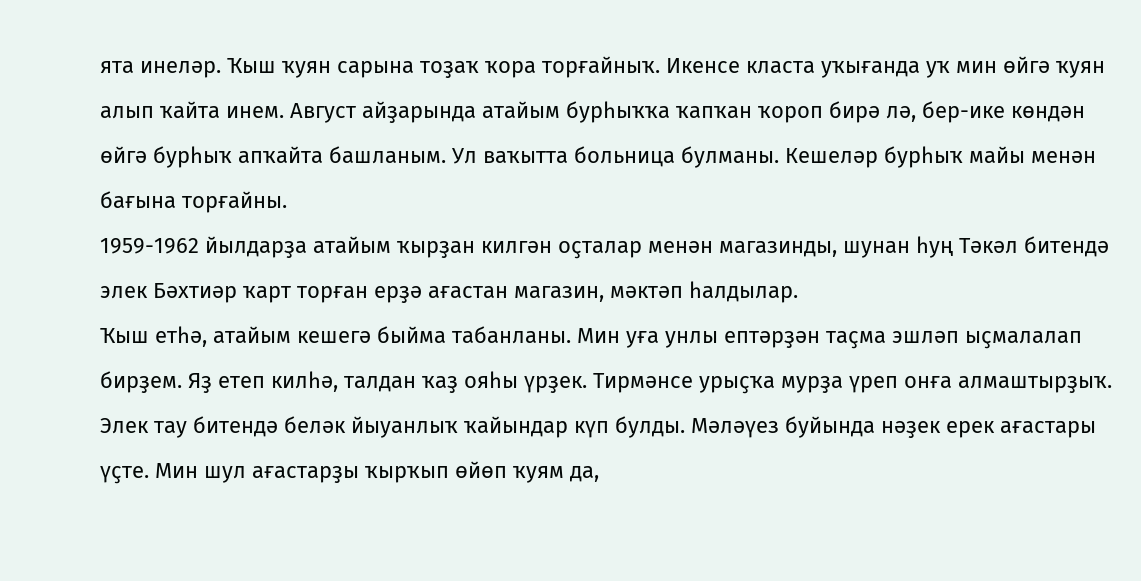ята инеләр. Ҡыш ҡуян сарына тоҙаҡ ҡора торғайныҡ. Икенсе класта уҡығанда уҡ мин өйгә ҡуян алып ҡайта инем. Август айҙарында атайым бурһыҡҡа ҡапҡан ҡороп бирә лә, бер-ике көндән өйгә бурһыҡ апҡайта башланым. Ул ваҡытта больница булманы. Кешеләр бурһыҡ майы менән бағына торғайны.
1959-1962 йылдарҙа атайым ҡырҙан килгән оҫталар менән магазинды, шунан һуң Тәкәл битендә элек Бәхтиәр ҡарт торған ерҙә ағастан магазин, мәктәп һалдылар.
Ҡыш етһә, атайым кешегә быйма табанланы. Мин уға унлы ептәрҙән таҫма эшләп ыҫмалалап бирҙем. Яҙ етеп килһә, талдан ҡаҙ ояһы үрҙек. Тирмәнсе урыҫҡа мурҙа үреп онға алмаштырҙыҡ.
Элек тау битендә беләк йыуанлыҡ ҡайындар күп булды. Мәләүез буйында нәҙек ерек ағастары үҫте. Мин шул ағастарҙы ҡырҡып өйөп ҡуям да,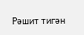Рәшит тигән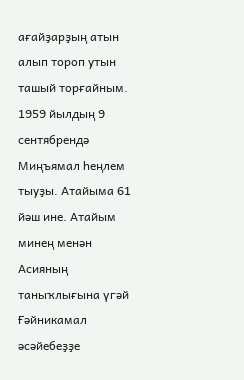ағайҙарҙың атын алып тороп утын ташый торғайным. 1959 йылдың 9 сентябрендә Миңъямал һеңлем тыуҙы. Атайыма 61 йәш ине. Атайым минең менән Асияның таныҡлығына үгәй Ғәйникамал әсәйебеҙҙе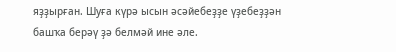яҙҙырған. Шуға күрә ысын әсәйебеҙҙе үҙебеҙҙән башҡа берәү ҙә белмәй ине әле.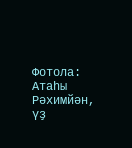Фотола: Атаһы Рәхимйән, үҙ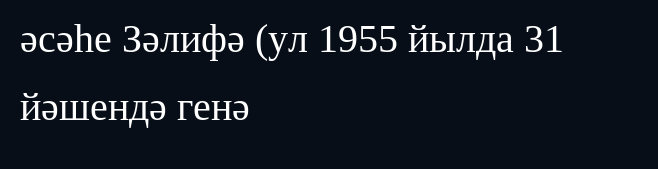әсәһе Зәлифә (ул 1955 йылда 31 йәшендә генә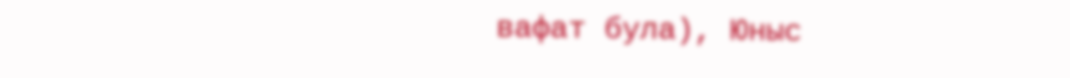вафат була), Юныс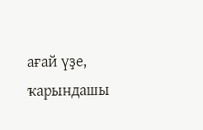ағай үҙе, ҡарындашы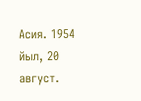Асия. 1954 йыл, 20 август.